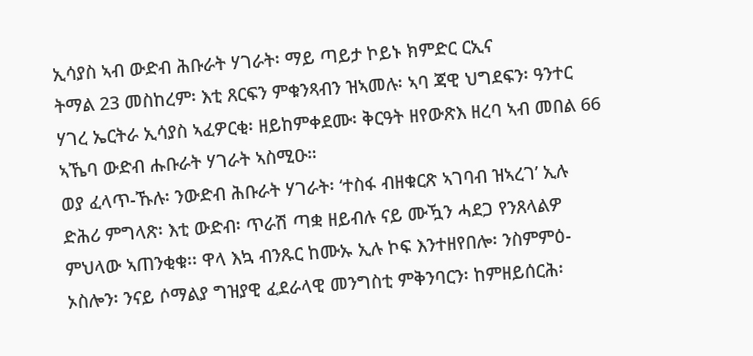ኢሳያስ ኣብ ውድብ ሕቡራት ሃገራት፡ ማይ ጣይታ ኮይኑ ክምድር ርኢና
ትማል 23 መስከረም፡ እቲ ጸርፍን ምቁንጻብን ዝኣመሉ፡ ኣባ ጃዊ ህግደፍን፡ ዓንተር ሃገረ ኤርትራ ኢሳያስ ኣፈዎርቂ፡ ዘይከምቀደሙ፡ ቅርዓት ዘየውጽእ ዘረባ ኣብ መበል 66 ኣኼባ ውድብ ሑቡራት ሃገራት ኣስሚዑ።
ወያ ፈላጥ-ኹሉ፡ ንውድብ ሕቡራት ሃገራት፡ ‘ተስፋ ብዘቁርጽ ኣገባብ ዝኣረገ’ ኢሉ ድሕሪ ምግላጽ፡ እቲ ውድብ፡ ጥራሽ ጣቋ ዘይብሉ ናይ ሙዃን ሓደጋ የንጸላልዎ ምህላው ኣጠንቂቁ፡፡ ዋላ እኳ ብንጹር ከሙኡ ኢሉ ኮፍ እንተዘየበሎ፡ ንስምምዕ-ኦስሎን፡ ንናይ ሶማልያ ግዝያዊ ፈደራላዊ መንግስቲ ምቅንባርን፡ ከምዘይሰርሕ፡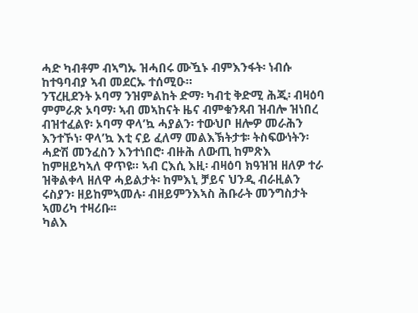ሓድ ካብቶም ብኣግኡ ዝሓበሩ ሙዃኑ ብምእንፋት፡ ነብሱ ከተዓባብያ ኣብ መደርኡ ተሰሚዑ።
ንፕረዚደንት ኦባማ ንዝምልከት ድማ፡ ካብቲ ቅድሚ ሕጂ፡ ብዛዕባ ምምራጽ ኦባማ፡ ኣብ መኣከናት ዜና ብምቁንጻብ ዝብሎ ዝነበረ ብዝተፈልየ፡ ኦባማ ዋላ’ኳ ሓያልን፡ ተውህቦ ዘሎዎ መራሕን እንተኾነ፡ ዋላ’ኳ እቲ ናይ ፈለማ መልእኽትታቱ፡ ትስፍውነትን፡ ሓድሽ መንፈስን እንተነበሮ፡ ብዙሕ ለውጢ ከምጽእ ከምዘይካኣለ ዋጥዩ። ኣብ ርእሲ እዚ፡ ብዛዕባ ክዓዝዝ ዘለዎ ተራ ዝቅልቀላ ዘለዋ ሓይልታት፡ ከምእኒ ቻይና ህንዲ ብራዚልን ሩስያን፡ ዘይከምኣመሉ፡ ብዘይምንእኣስ ሕቡራት መንግስታት ኣመሪካ ተዛሪቡ፡፡
ካልእ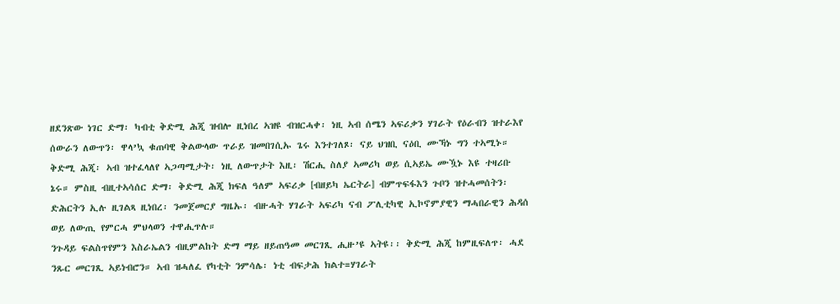ዘደንጽው ነገር ድማ፡ ካብቲ ቅድሚ ሕጂ ዝብሎ ዚነበረ ኣዝዩ ብዝርሓቀ፡ ነዚ ኣብ ሰሜን ኣፍሪቃን ሃገራት የዕራብን ዝተራእየ ሰውራን ለውጥን፡ ዋላ’ኳ ቁጠባዊ ቅልውላው ጥራይ ዝመበገሲኡ ጌሩ እንተገለጾ፡ ናይ ህዝቢ ናዕቢ ሙኻኑ ግን ተኣሚኑ። ቅድሚ ሕጂ፡ ኣብ ዝተፈላለየ ኣጋጣሚታት፡ ነዚ ለውጥታት እዚ፡ ሽርሒ ስለያ ኣመሪካ ወይ ሲኣይኤ ሙዃኑ እዩ ተዛሪቡ ኔሩ። ምስዚ ብዚተኣሳሰር ድማ፡ ቅድሚ ሕጂ ክፍለ ዓለም ኣፍሪቃ [ብዘይካ ኤርትራ] ብምጥፍፋእን ጉቦን ዝተሓመሰትን፡ ድሕርትን ኢሉ ዚገልጻ ዚነበረ፡ ንመጀመርያ ግዜኡ፡ ብዙሓት ሃገራት ኣፍሪካ ናብ ፖሊቲካዊ ኢኮኖምያዊን ማሓበራዊን ሕዳሰ ወይ ለውጢ የምርሓ ምህላወን ተዋሒጥሉ።
ንጉዳይ ፍልስጥየምን እስራኤልን ብዚምልከት ድማ ማይ ዘይጠዓመ መርገጺ ሒዙ’ዩ ኣትዩ፡፡ ቅድሚ ሕጂ ከምዚፍለጥ፡ ሓደ ንጹር መርገጺ ኣይነብሮን። ኣብ ዝሓለፈ የካቲት ንምሳሌ፡ ነቲ ብፍታሕ ክልተ=ሃገራት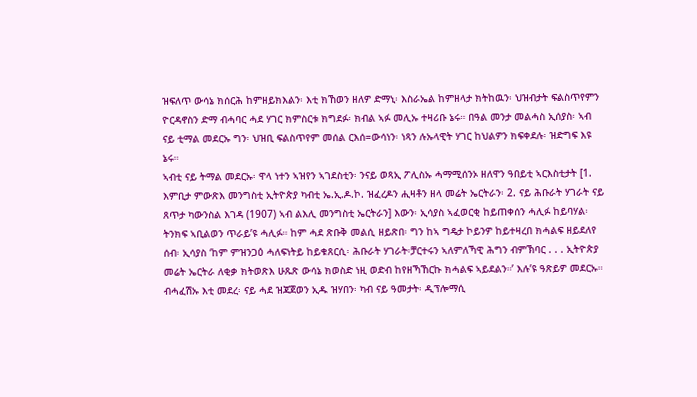ዝፍለጥ ውሳኔ ክሰርሕ ከምዘይክእልን፡ እቲ ክኸወን ዘለዎ ድማኒ፡ እስራኤል ከምዘላታ ክትከዉን፡ ህዝብታት ፍልስጥየምን ዮርዳኖስን ድማ ብሓባር ሓደ ሃገር ክምስርቱ ክግደፉ፡ ክብል ኣፉ መሊኡ ተዛሪቡ ኔሩ። በዓል መንታ መልሓስ ኢሰያስ፡ ኣብ ናይ ቲማል መደርኡ ግን፡ ህዝቢ ፍልስጥየም መሰል ርእሰ=ውሳነን፡ ነጻን ሉኡላዊት ሃገር ከህልዎን ክፍቀደሉ፡ ዝድግፍ እዩ ኔሩ።
ኣብቲ ናይ ትማል መደርኡ፡ ዋላ ነተን ኣዝየን ኣገደስቲን፡ ንናይ ወጻኢ ፖሊስኡ ሓማሚሰንኦ ዘለዋን ዓበይቲ ኣርእስቲታት [1. እምቢታ ምውጽእ መንግስቲ ኢትዮጵያ ካብቲ ኤ.ኢ.ዶ.ኮ. ዝፈረዶን ሒዛቶን ዘላ መሬት ኤርትራን፡ 2. ናይ ሕቡራት ሃገራት ናይ ጸጥታ ካውንስል እገዳ (1907) ኣብ ልእሊ መንግስቲ ኤርትራን] እውን፡ ኢሳያስ ኣፈወርቂ ከይጠቀሰን ሓሊፉ ከይባሃል፡ ትንክፍ ኣቢልወን ጥራይ’ዩ ሓሊፉ። ከም ሓደ ጽቡቅ መልሲ ዘይጽበ፡ ግን ከኣ ግዴታ ኮይንዎ ከይተዛረበ ክሓልፍ ዘይደለየ ሰብ፡ ኢሳያስ ‘ከም ምዝንጋዕ ሓለፍነትይ ከይቁጸርሲ፡ ሕቡራት ሃገራት፡ቻርተሩን ኣለምለኻዊ ሕግን ብምኽባር . . . ኢትዮጵያ መሬት ኤርትራ ለቂቃ ክትወጽእ ሁጹጽ ውሳኔ ክወስድ ነዚ ወድብ ከየዘኻኸርኩ ክሓልፍ ኣይደልን።’ እሉ’ዩ ዓጽይዎ መደርኡ።
ብሓፈሽኡ እቲ መደረ፡ ናይ ሓደ ዝጃጀወን ኢዱ ዝሃበን፡ ካብ ናይ ዓመታት፡ ዲፕሎማሲ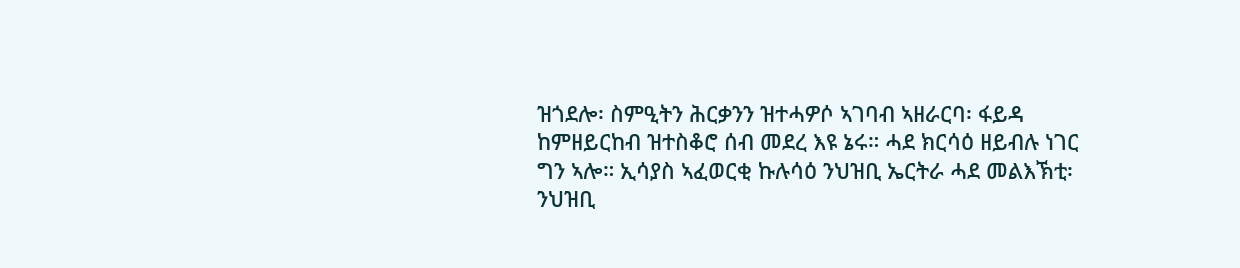ዝጎደሎ፡ ስምዒትን ሕርቃንን ዝተሓዎሶ ኣገባብ ኣዘራርባ፡ ፋይዳ ከምዘይርከብ ዝተስቆሮ ሰብ መደረ እዩ ኔሩ። ሓደ ክርሳዕ ዘይብሉ ነገር ግን ኣሎ። ኢሳያስ ኣፈወርቂ ኩሉሳዕ ንህዝቢ ኤርትራ ሓደ መልእኽቲ፡ ንህዝቢ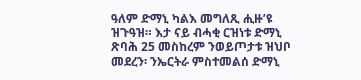ዓለም ድማኒ ካልእ መግለጺ ሒዙ’ዩ ዝጉዓዝ። እታ ናይ ብሓቂ ርዝነቱ ድማኒ ጽባሕ 25 መስከረም ንወይጦታቱ ዝህቦ መደረን፡ ንኤርትራ ምስተመልሰ ድማኒ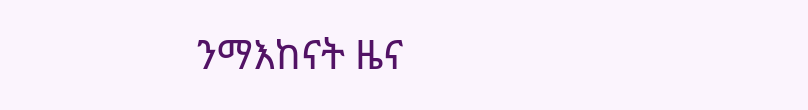ንማእከናት ዜና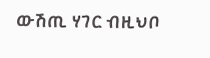ውሽጢ ሃገር ብዚህቦ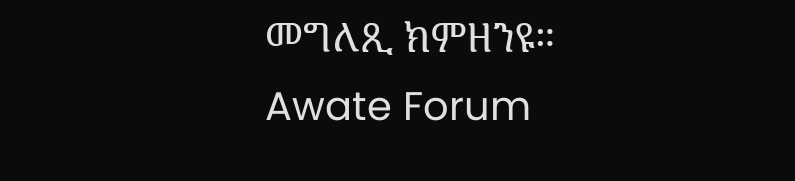መግለጺ ክምዘንዩ።
Awate Forum